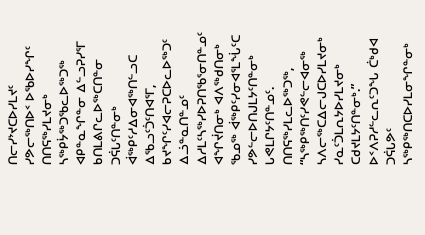ᑎᓕᓯᔾᔪᑕᐅᓯᒪᔪᑦ
ᓯᕗᓕᖅᑎᐅᑉ ᐅᖃᐅᓯᖏᑦ
ᑎᑎᕋᖅᓯᒪᔪᓂᒃ ᓴᖅᑭᔮᖅᑐᖃᓚᐅᖅᑐᖅ ᐊᑭᓐᓇᖏᓐᓂ ᐃᓪᓗᕈᓯᕐᒥ ᑲᑎᒪᕕᒋᓚᐅᖅᑕᑎᓐᓂ ᑐᕌᒐᑦᑎᓐᓂᒃ ᐋᖅᑭᑦᓱᐃᓂᐊᖅᑎᓪᓗᑕ ᐃᖃᓗᑦᑑᑦᑎᐊᕐᒥ, ᑲᔪᖏᑦᓯᐊᓕᕈᑕᐅᓚᐅᖅᑐᑦ ᐃᓘᓐᓇᑎᓐᓄᑦ ᐃᓱᒪᑦᓴᖅᓯᐅᕈᑎᖃᕐᓂᑎᓐᓄᑦ ᐊᖏᔫᑎᓂᒃ ᐊᐱᖅᑯᑎᓂᒃ ᖃᓄᖅ ᐋᖅᑭᑦᓯᓂᐊᕐᒪᖔᑦᑕ ᓯᕗᓪᓕᐅᑎᒍᒪᔭᑦᑎᓐᓂᒃ ᒐᕙᒪᒋᔭᑦᑎᓐᓄᑦ. ᑎᑎᕋᖅᓯᒪᓚᐅᖅᑐᖅ, “ᓴᖅᑭᖅᑎᑦᓯᕙᓪᓕᐊᓂᖅ ᓴᐱᓕᖅᑕᐃᓕᒍᑕᐅᓯᒪᔪᓂᒃ ᓯᓇᑦᑑᒪᕆᔭᐅᓯᒪᔪᓂᒃ ᑕᑯᔪᒪᔭᑦᑎᓐᓂᒃ.”
ᐅᑉᐱᕈᓱᓪᓚᕆᑦᑐᖓ ᑖᒃᑯᐊ ᑐᕌᒐᕗᑦ ᓴᖅᑭᖅᑎᑕᐅᓯᒪᓂᖏᓐᓂᒃ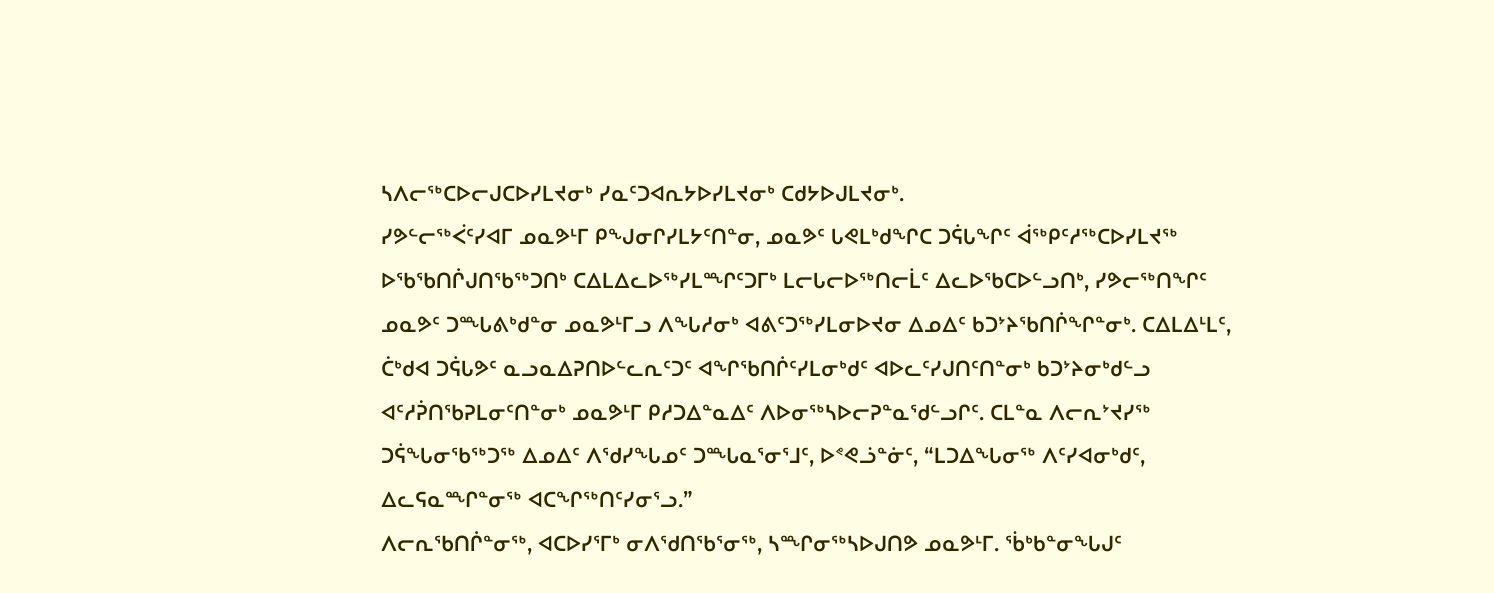ᓴᐱᓕᖅᑕᐅᓕᒍᑕᐅᓯᒪᔪᓂᒃ ᓯᓇᑦᑐᐊᕆᔭᐅᓯᒪᔪᓂᒃ ᑕᑯᔭᐅᒍᒪᔪᓂᒃ.
ᓯᕗᓪᓕᖅᐹᑦᓯᐊᒥ ᓄᓇᕗᒻᒥ ᑭᖑᓂᒋᓯᒪᔭᑦᑎᓐᓂ, ᓄᓇᕗᑦ ᒐᕙᒪᒃᑯᖏᑕ ᑐᕌᒐᖏᑦ ᐋᖅᑭᑦᓱᖅᑕᐅᓯᒪᔪᖅ ᐅᖃᖃᑎᒌᒍᑎᖃᖅᑐᑎᒃ ᑕᐃᒪᐃᓚᐅᖅᓯᒪᙱᑦᑐᒥᒃ ᒪᓕᒐᓕᐅᖅᑎᓕᒫᑦ ᐃᓚᐅᖃᑕᐅᓪᓗᑎᒃ, ᓯᕗᓕᖅᑎᖏᑦ ᓄᓇᕗᑦ ᑐᙵᕕᒃᑯᓐᓂ ᓄᓇᕗᒻᒥᓗ ᐱᖓᓱᓂᒃ ᐊᕕᑦᑐᖅᓯᒪᓂᐅᔪᓂ ᐃᓄᐃᑦ ᑲᑐᔾᔨᖃᑎᒌᖏᓐᓂᒃ. ᑕᐃᒪᐃᒻᒪᑦ, ᑖᒃᑯᐊ ᑐᕌᒐᕗᑦ ᓇᓗᓇᐃᕈᑎᐅᓪᓚᕆᑦᑐᑦ ᐊᖏᖃᑎᒌᑦᓯᒪᓂᒃᑯᑦ ᐊᐅᓚᑦᓯᒍᑎᑦᑎᓐᓂᒃ ᑲᑐᔾᔨᓂᒃᑯᓪᓗ ᐊᑦᓱᕉᑎᖃᕈᒪᓂᑦᑎᓐᓂᒃ ᓄᓇᕗᒻᒥ ᑭᓱᑐᐃᓐᓇᐃᑦ ᐱᐅᓂᖅᓴᐅᓕᕈᓐᓇᖁᓪᓗᒋᑦ. ᑕᒪᓐᓇ ᐱᓕᕆᔾᔪᓯᖅ ᑐᕌᖓᓂᖃᖅᑐᖅ ᐃᓄᐃᑦ ᐱᖁᓯᖓᓄᑦ ᑐᙵᓇᕐᓂᕐᒧᑦ, ᐅᕝᕙᓘᓐᓃᑦ, “ᒪᑐᐃᖓᓂᖅ ᐱᑦᓯᐊᓂᒃᑯᑦ, ᐃᓚᕋᓇᙱᓐᓂᖅ ᐊᑕᖏᖅᑎᑦᓯᓂᕐᓗ.”
ᐱᓕᕆᖃᑎᒌᓐᓂᖅ, ᐊᑕᐅᓯᕐᒥᒃ ᓂᐱᖁᑎᖃᕐᓂᖅ, ᓴᙱᓂᖅᓴᐅᒍᑎᕗ ᓄᓇᕗᒻᒥ. ᖄᒃᑲᓐᓂᖓᒍᑦ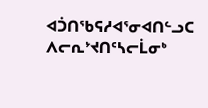ᐊᑑᑎᖃᕋᓱᐊᕐᓂᐊᑎᓪᓗᑕ ᐱᓕᕆᔾᔪᑎᑦᓴᓕᒫᓂᒃ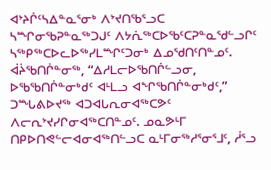ᐊᔾᔨᒌᑦᓴᐃᓐᓇᕐᓂᒃ ᐱᔾᔪᑎᖃᕐᓗᑕ ᓴᙱᓂᖃᕈᓐᓇᖅᑐᒍᑦ ᐱᔭᕇᖅᑕᐅᖃᑦᑕᕈᓐᓇᖁᓪᓗᒋᑦ ᓴᖅᑭᖅᑕᐅᓚᐅᖅᓯᒪᙱᑦᑐᓂᒃ ᐃᓄᖁᑎᑦᑎᓐᓄᑦ. ᐋᔩᖃᑎᒌᓐᓂᖅ, “ᐃᓱᒪᓕᐅᖃᑎᒌᓪᓗᓂ, ᐅᖃᖃᑎᒌᓐᓂᒃᑯᑦ ᐊᒻᒪᓗ ᐊᖏᖃᑎᒌᓐᓂᒃᑯᑦ,” ᑐᙵᕕᐅᔪᖅ ᐊᑐᐊᒐᕆᓂᐊᖅᑕᕗᑦ ᐱᓕᕆᔾᔪᓯᒋᓂᐊᖅᑕᑎᓐᓄᑦ. ᓄᓇᕗᒻᒥ ᑎᑭᐅᑎᕙᓪᓕᐊᓂᐊᖅᑎᓪᓗᑕ ᓇᒻᒥᓂᖅᓱᕐᓂᕐᒧᑦ, ᓲᕐᓗ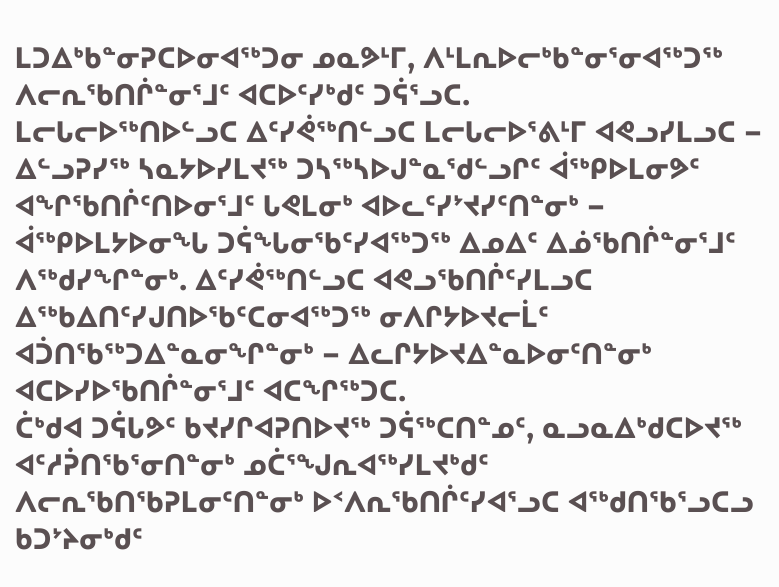ᒪᑐᐃᒃᑲᓐᓂᕈᑕᐅᓂᐊᖅᑐᓂ ᓄᓇᕗᒻᒥ, ᐱᒻᒪᕆᐅᓕᒃᑲᓐᓂᕐᓂᐊᖅᑐᖅ ᐱᓕᕆᖃᑎᒌᓐᓂᕐᒧᑦ ᐊᑕᐅᑦᓯᒃᑯᑦ ᑐᕌᕐᓗᑕ.
ᒪᓕᒐᓕᐅᖅᑎᐅᓪᓗᑕ ᐃᑦᓯᕚᖅᑎᓪᓗᑕ ᒪᓕᒐᓕᐅᕐᕕᒻᒥ ᐊᕙᓗᓯᒪᓗᑕ − ᐃᓪᓗᕈᓯᖅ ᓴᓇᔭᐅᓯᒪᔪᖅ ᑐᓴᖅᓴᐅᒍᓐᓇᖁᓪᓗᒋᑦ ᐋᖅᑭᐅᒪᓂᕗᑦ ᐊᖏᖃᑎᒌᑦᑎᐅᓂᕐᒧᑦ ᒐᕙᒪᓂᒃ ᐊᐅᓚᑦᓯᔾᔪᓯᑦᑎᓐᓂᒃ − ᐋᖅᑭᐅᒪᔭᐅᓂᖓ ᑐᕌᖓᓂᖃᑦᓯᐊᖅᑐᖅ ᐃᓄᐃᑦ ᐃᓅᖃᑎᒌᓐᓂᕐᒧᑦ ᐱᖅᑯᓯᖏᓐᓂᒃ. ᐃᑦᓯᕚᖅᑎᓪᓗᑕ ᐊᕙᓗᖃᑎᒌᑦᓯᒪᓗᑕ ᐃᖅᑲᐃᑎᑦᓯᒍᑎᐅᖃᑦᑕᓂᐊᖅᑐᖅ ᓂᐱᒋᔭᐅᔪᓕᒫᑦ ᐊᑑᑎᖃᖅᑐᐃᓐᓇᓂᖏᓐᓂᒃ − ᐃᓚᒋᔭᐅᔪᐃᓐᓇᐅᓂᑦᑎᓐᓂᒃ ᐊᑕᐅᓯᐅᖃᑎᒌᓐᓂᕐᒧᑦ ᐊᑕᖏᖅᑐᑕ.
ᑖᒃᑯᐊ ᑐᕌᒐᕗᑦ ᑲᔪᓯᒋᐊᕈᑎᐅᔪᖅ ᑐᕌᖅᑕᑎᓐᓄᑦ, ᓇᓗᓇᐃᒃᑯᑕᐅᔪᖅ ᐊᑦᓱᕉᑎᖃᕐᓂᑎᓐᓂᒃ ᓄᑖᕐᖑᕆᐊᖅᓯᒪᔪᒃᑯᑦ ᐱᓕᕆᖃᑎᖃᕈᒪᓂᑦᑎᓐᓂᒃ ᐅᑉᐱᕆᖃᑎᒌᑦᓯᐊᕐᓗᑕ ᐊᖅᑯᑎᖃᕐᓗᑕᓗ ᑲᑐᔾᔨᓂᒃᑯᑦ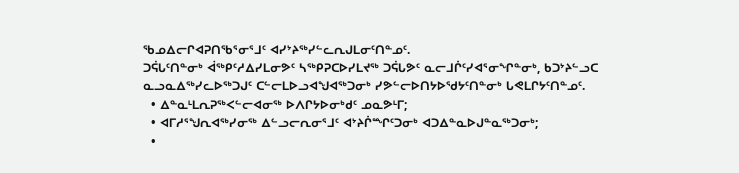ᖃᓄᐃᓕᒋᐊᕈᑎᖃᕐᓂᕐᒧᑦ ᐊᓯᔾᔨᖅᓯᓪᓚᕆᒍᒪᓂᑦᑎᓐᓄᑦ.
ᑐᕌᒐᑦᑎᓐᓂᒃ ᐋᖅᑭᑦᓱᐃᓯᒪᓂᕗᑦ ᓴᖅᑭᕈᑕᐅᓯᒪᔪᖅ ᑐᕌᒐᕗᑦ ᓇᓕᒧᒌᑦᓯᐊᕐᓂᖏᓐᓂᒃ, ᑲᑐᔾᔨᓪᓗᑕ ᓇᓗᓇᐃᖅᓯᓚᐅᖅᑐᒍᑦ ᑕᓪᓕᒪᐅᓗᐊᖑᐊᖅᑐᓂᒃ ᓯᕗᓪᓕᐅᑎᔭᐅᖁᔭᑦᑎᓐᓂᒃ ᒐᕙᒪᒋᔭᑦᑎᓐᓄᑦ.
  • ᐃᓐᓇᒻᒪᕆᕈᖅᐸᓪᓕᐊᓂᖅ ᐅᐱᒋᔭᐅᓂᒃᑯᑦ ᓄᓇᕗᒻᒥ;
  • ᐊᒥᓱᕐᖑᕆᐊᖅᓯᓂᖅ ᐃᓪᓗᓕᕆᓂᕐᒧᑦ ᐊᔾᔨᒌᙱᑦᑐᓂᒃ ᐊᑐᐃᓐᓇᐅᒍᓐᓇᖅᑐᓂᒃ;
  •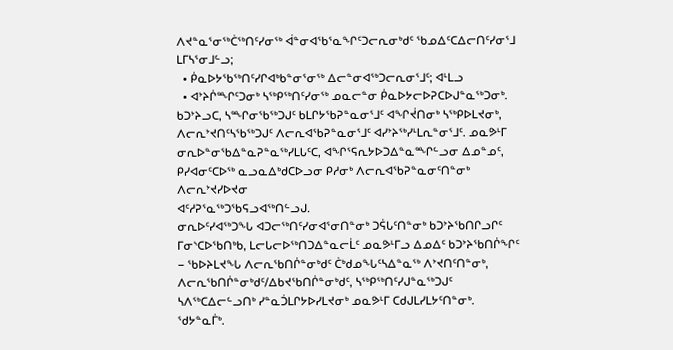ᐱᔪᓐᓇᕐᓂᖅᑖᖅᑎᑦᓯᓂᖅ ᐋᓐᓂᐊᖃᕐᓇᖏᑦᑐᓕᕆᓂᒃᑯᑦ ᖃᓄᐃᑦᑕᐃᓕᑎᑦᓯᓂᕐᒧ ᒪᒥᓴᕐᓂᒧᓪᓗ;
  • ᑮᓇᐅᔭᖃᖅᑎᑦᓯᒋᐊᒃᑲᓐᓂᕐᓂᖅ ᐃᓕᓐᓂᐊᖅᑐᓕᕆᓂᕐᒧᑦ; ᐊᒻᒪᓗ
  • ᐊᔾᔨᒌᙱᑦᑐᓂᒃ ᓴᖅᑭᖅᑎᑦᓯᓂᖅ ᓄᓇᓕᓐᓂ ᑮᓇᐅᔭᓕᐅᕈᑕᐅᒍᓐᓇᖅᑐᓂᒃ.
ᑲᑐᔾᔨᓗᑕ, ᓴᙱᓂᖃᖅᑐᒍᑦ ᑲᒪᒋᔭᖃᕈᓐᓇᓂᕐᒧᑦ ᐊᖏᔫᑎᓂᒃ ᓴᖅᑭᐅᒪᔪᓂᒃ,
ᐱᓕᕆᔾᔪᑎᑦᓴᖃᖅᑐᒍᑦ ᐱᓕᕆᐊᖃᕈᓐᓇᓂᕐᒧᑦ ᐊᓯᔾᔨᖅᓯᒻᒪᕆᓐᓂᕐᒧᑦ. ᓄᓇᕗᒻᒥ
ᓂᕆᐅᓐᓂᖃᐃᓐᓇᕈᓐᓇᖅᓯᒪᒐᑦᑕ, ᐊᖏᕐᕋᕆᔭᐅᑐᐃᓐᓇᙱᓪᓗᓂ ᐃᓄᓐᓄᑦ,
ᑭᓯᐊᓂᑦᑕᐅᖅ ᓇᓗᓇᐃᒃᑯᑕᐅᓗᓂ ᑭᓱᓂᒃ ᐱᓕᕆᐊᖃᕈᓐᓇᓂᑦᑎᓐᓂᒃ ᐱᓕᕆᔾᔪᓯᐅᔪᓂ
ᐊᑦᓱᕈᕐᓇᖅᑐᖃᕋᓗᐊᖅᑎᓪᓗᒍ.
ᓂᕆᐅᑦᓯᐊᖅᑐᖓ ᐊᑐᓕᖅᑎᑦᓯᓂᐊᕐᓂᑎᓐᓂᒃ ᑐᕌᒐᑦᑎᓐᓂᒃ ᑲᑐᔾᔨᖃᑎᒋᓗᒋᑦ ᒥᓂᔅᑕᐅᖃᑎᒃᑲ, ᒪᓕᒐᓕᐅᖅᑎᑐᐃᓐᓇᓕᒫᑦ ᓄᓇᕗᒻᒥᓗ ᐃᓄᐃᑦ ᑲᑐᔾᔨᖃᑎᒌᖏᑦ − ᖃᐅᔨᒪᔪᖓ ᐱᓕᕆᖃᑎᒌᓐᓂᒃᑯᑦ ᑖᒃᑯᓄᖓᑦᓴᐃᓐᓇᖅ ᐱᔾᔪᑎᑦᑎᓐᓂᒃ, ᐱᓕᕆᖃᑎᒌᓐᓂᒃᑯᑦ/ᐃᑲᔪᖃᑎᒌᓐᓂᒃᑯᑦ, ᓴᖅᑭᖅᑎᑦᓯᒍᓐᓇᖅᑐᒍᑦ ᓴᐱᖅᑕᐃᓕᓪᓗᑎᒃ ᓯᓐᓇᑑᒪᒋᔭᐅᓯᒪᔪᓂᒃ ᓄᓇᕗᒻᒥ ᑕᑯᒍᒪᓯᒪᔭᑦᑎᓐᓂᒃ.
ᖁᔭᓐᓇᒦᒃ.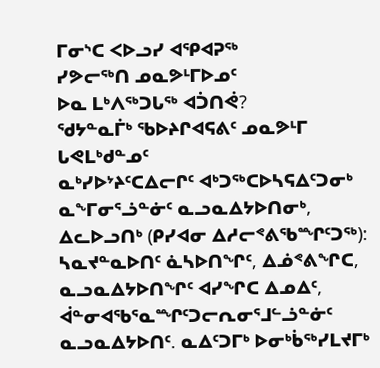ᒥᓂᔅᑕ ᐸᐅᓗᓯ ᐊᕿᐊᕈᖅ
ᓯᕗᓕᖅᑎ ᓄᓇᕗᒻᒥᐅᓄᑦ
ᐅᓇ ᒪᒃᐱᖅᑐᒐᖅ ᐊᑑᑎᕚ?
ᖁᔭᓐᓇᒦᒃ ᖃᐅᔨᒋᐊᕋᕕᑦ ᓄᓇᕗᒻᒥ ᒐᕙᒪᒃᑯᓐᓄᑦ
ᓇᒃᓯᐅᔾᔨᑦᑕᐃᓕᒋᑦ ᐊᒃᑐᖅᑕᐅᓴᕋᐃᑦᑐᓂᒃ ᓇᖕᒥᓂᕐᓘᓐᓃᑦ ᓇᓗᓇᐃᔭᐅᑎᓂᒃ, ᐃᓚᐅᓗᑎᒃ (ᑭᓯᐊᓂ ᐃᓱᓕᕝᕕᖃᙱᑦᑐᖅ): ᓴᓇᔪᓐᓇᐅᑎᑦ ᓈᓴᐅᑎᖏᑦ, ᐃᓅᕝᕕᖏᑕ, ᓇᓗᓇᐃᔭᐅᑎᖏᑦ ᐊᓯᖏᑕ ᐃᓄᐃᑦ, ᐋᓐᓂᐊᖃᕐᓇᙱᑦᑐᓕᕆᓂᕐᒧᓪᓘᓐᓃᑦ ᓇᓗᓇᐃᔭᐅᑎᑦ. ᓇᐃᑦᑐᒥᒃ ᐅᓂᒃᑳᖅᓯᒪᔪᒥᒃ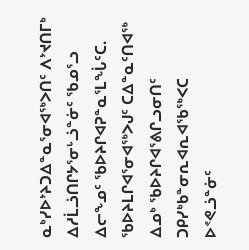ᓇᒃᓯᐅᔾᔨᑐᐃᓐᓇᕐᓂᐊᖅᐳᑎᑦ ᐱᔾᔪᑎᒥᒃ ᐃᓱᒫᓘᑎᒋᔭᕐᓂᒡᓘᓐᓃᑦ ᖃᓄᕐᓗ ᐃᓕᖕᓄᑦ ᖃᐅᔨᒋᐊᕈᓐᓇᕐᒪᖔᑦᑕ. ᖃᐅᔨᒪᒋᐊᕐᓂᐊᖅᐳᒍᑦ ᑕᐃᓐᓇᑦᑎᐊᖅ ᐃᓄᒃ ᖃᐅᔨᒋᐊᕐᕕᒋᓗᓂᑎᑦ ᑐᑭᓯᒃᑲᓐᓂᕆᐊᕆᐊᖃᖅᐸᑕ ᐅᕝᕙᓘᓐᓃᑦ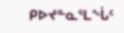ᑭᐅᔪᓐᓇᕐᒪᖔᑦ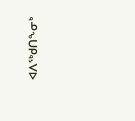ᐊᐱᖅᑯᑎᖕᓂᒃ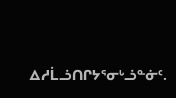ᐃᓱᒫᓘᑎᒋᔭᕐᓂᒡᓘᓐᓃᑦ.